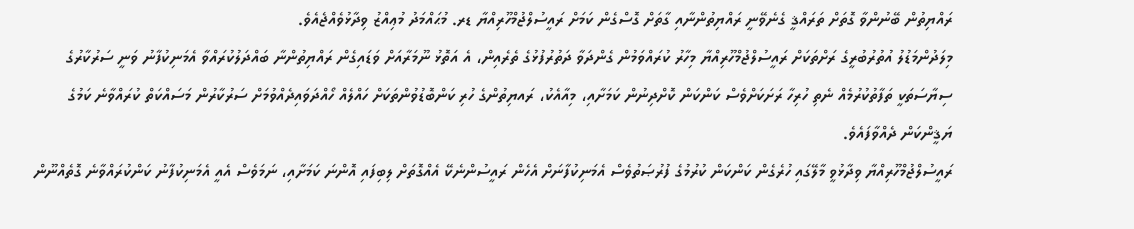ރައްޔިތުން ބޭނުންވާ ގޮތަށް ތަރައްޤީ ގެނެވޭނީ ރައްޔިތުންނާއި ގާތަށް ގޮސްގެން ކަމަށް ރައީސުލްޖުމްހޫރިއްޔާ ޑރ. މުޙައްމަދު މުޢިއްޒު ވިދާޅުވެއްޖެއެވެ.
މިލަދުންމަޑުލު އުތުރުބުރީގެ ރަށްތަކަށް ރައީސުލްޖުމްހޫރިއްޔާ މިހާރު ކުރައްވަމުން ގެންދަވާ ދަތުރުފުޅުގެ ތެރެއިން، އެ އަތޮޅު ނޫމަރާއަށް ވަޑައިގެން ރައްޔިތުންނާ ބައްދަލުކުރައްވާ އެމަނިކުފާނު ވަނީ ސަރުކާރުގެ ސިޔާސަތަކީ ތަފާތުކުރުމެއް ނެތި ހުރިހާ ރަށަކަށްވެސް ކަންކަން ކޮށްދިނުން ކަމަށާއި، މިއާއެކު، ރައޔިތުންގެ ހުރި ކަންބޮޑުވުންތަކަށް ހައްލެއް ހޯއްދަވައިދެއްވުމަށް ސަރުކާރުން މަސައްކަތް ކުރައްވާނެ ކަމުގެ ޔަޤީންކަން ދެއްވާފައެވެ.
ރައީސުލްޖުމްހޫރިއްޔާ ވިދާޅުވީ މާލޭގައި ހުރެގެން ކަންކަން ކުރުމުގެ ފުރުޞަތުވެސް އެމަނިކުފާނަށް އެހެން ރައީސުންނެކޭ އެއްގޮތަށް ލިބިފައި އޮންނަ ކަމަށާއި، ނަމަވެސް އެއީ އެމަނިކުފާނު ކަންކުރައްވާނެ ގޮތެއްނޫން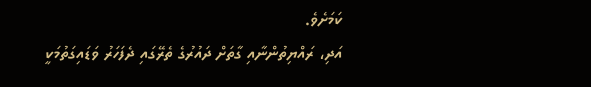ކަމަށެވެ.
އަދި، ރައްޔިތުންނާއި ގާތަށް ދައުރުގެ ތެރޭގައި ދެފަހަރު ވަޑައިގަތުމަކީ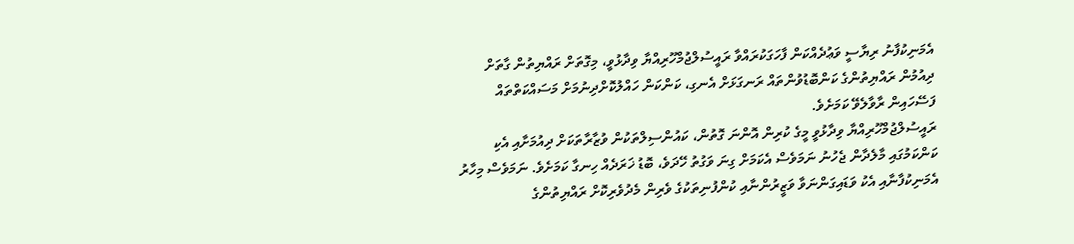އެމަނިކުފާނު ރިޔާސީ ވަޢުދެއްކަން ފާހަގަކުރައްވާ ރައީސުލްޖުމްހޫރިއްޔާ ވިދާޅުވީ، މިގޮތަށް ރައްޔިތުން ގާތަށް ދިއުމުން ރައްޔިތުންގެ ކަންބޮޑުވުންތައް ރަނގަޅަށް އެނގި، ކަންކަން ހައްލުކޮށްދިނުމަށް މަސައްކަތްތައް ފަސޭހައިން ރާވާލެވޭ ކަމަށެވެ.
ރައީސުލްޖުމްހޫރިއްޔާ ވިދާޅުވީ މީގެ ކުރިން އޮންނަ ގޮތުން، ކައުންސިލްތަކުން ވުޒާރާތަކަށް ދިއުމަށާއި އެކި ކަންކަމުގައި މާލެދާން ޖެހުނު ނަމަވެސް އެކަމަށް ގިނަ ވަގުތު ހޭދަވެ، ބޮޑު ޚަރަދެއް ހިނގާ ކަމަށެވެ. ނަމަވެސް މިހާރު އެމަނިކުފާނާއި އެކު ވަޑައިގަންނަވާ ވަޒީރުންނާއި ކުންފުނިތަކުގެ ވެރިން މެދުވެރިކޮށް ރައްޔިތުންގެ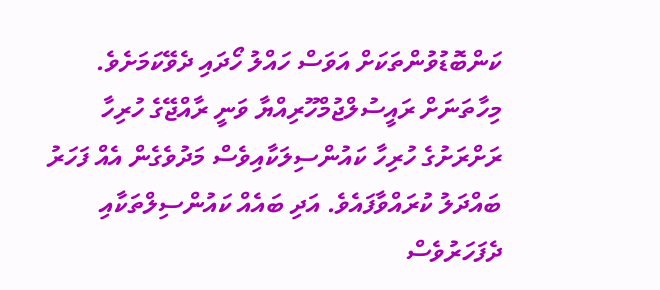ކަންބޮޑުވުންތަކަށް އަވަސް ހައްލު ހޯދައި ދެވޭކަމަށެވެ.
މިހާތަނަށް ރައީސުލްޖުމްހޫރިއްޔާ ވަނީ ރާއްޖޭގެ ހުރިހާ ރަށްރަށުގެ ހުރިހާ ކައުންސިލަކާއިވެސް މަދުވެގެން އެއް ފަހަރު ބައްދަލު ކުރައްވާފައެވެ. އަދި ބައެއް ކައުންސިލްތަކާއި ދެފަހަރުވެސް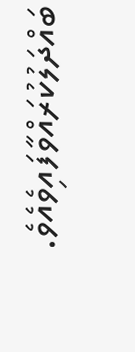ބައްދަލުކުރައްވާފައިވެއެވެ.